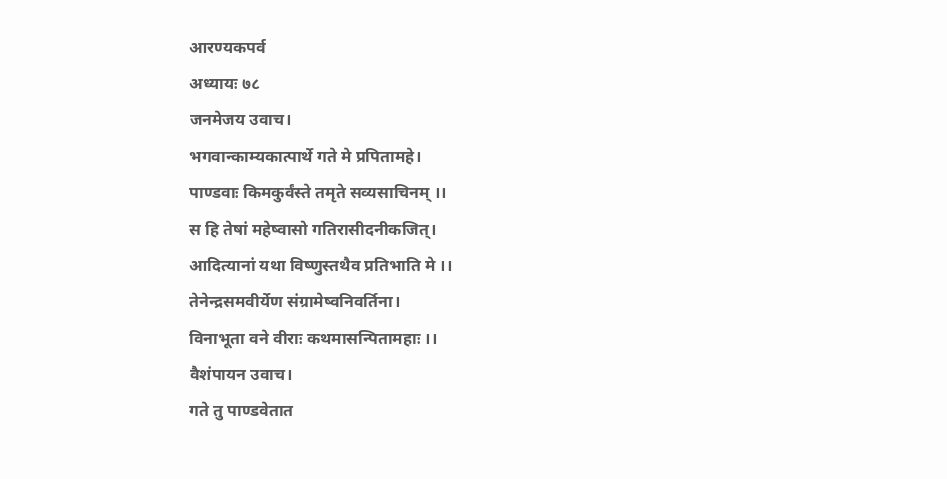आरण्यकपर्व
अध्यायः ७८
जनमेजय उवाच।
भगवान्काम्यकात्पार्थे गते मे प्रपितामहे।
पाण्डवाः किमकुर्वंस्ते तमृते सव्यसाचिनम् ।।
स हि तेषां महेष्वासो गतिरासीदनीकजित्।
आदित्यानां यथा विष्णुस्तथैव प्रतिभाति मे ।।
तेनेन्द्रसमवीर्येण संग्रामेष्वनिवर्तिना।
विनाभूता वने वीराः कथमासन्पितामहाः ।।
वैशंपायन उवाच।
गते तु पाण्डवेतात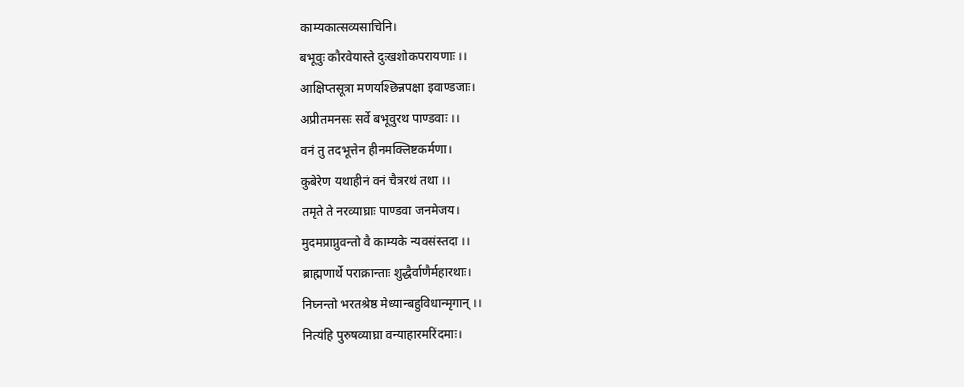काम्यकात्सव्यसाचिनि।
बभूवुः कौरवेयास्ते दुःखशोकपरायणाः ।।
आक्षिप्तसूत्रा मणयश्छिन्नपक्षा इवाण्डजाः।
अप्रीतमनसः सर्वे बभूवुरथ पाण्डवाः ।।
वनं तु तदभूत्तेन हीनमक्लिष्टकर्मणा।
कुबेरेण यथाहीनं वनं चैत्ररथं तथा ।।
तमृते ते नरव्याघ्राः पाण्डवा जनमेजय।
मुदमप्राप्नुवन्तो वै काम्यके न्यवसंस्तदा ।।
ब्राह्मणार्थे पराक्रान्ताः शुद्धैर्वाणैर्महारथाः।
निघ्नन्तो भरतश्रेष्ठ मेध्यान्बहुविधान्मृगान् ।।
नित्यंहि पुरुषव्याघ्रा वन्याहारमरिंदमाः।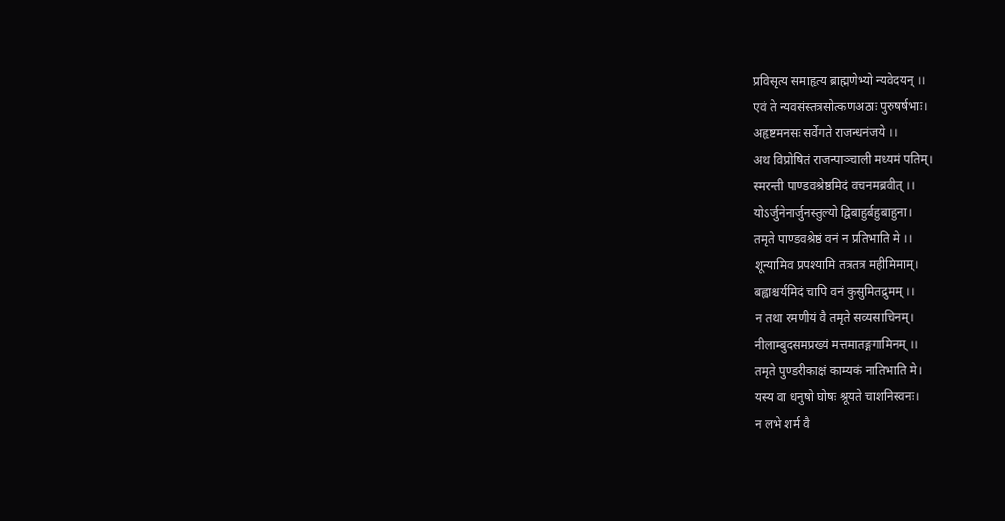प्रविसृत्य समाहृत्य ब्राह्मणेभ्यो न्यवेदयन् ।।
एवं ते न्यवसंस्तत्रसोत्कणअठाः पुरुषर्षभाः।
अहृष्टमनसः सर्वेगते राजन्धनंजये ।।
अथ विप्रोषितं राजन्पाञ्चाली मध्यमं पतिम्।
स्मरन्ती पाण्डवश्रेष्ठमिदं वचनमब्रवीत् ।।
योऽर्जुनेनार्जुनस्तुल्यो द्विबाहुर्बहुबाहुना।
तमृते पाण्डवश्रेष्ठं वनं न प्रतिभाति मे ।।
शून्यामिव प्रपश्यामि तत्रतत्र महीमिमाम्।
बह्वाश्चर्यमिदं चापि वनं कुसुमितद्रुमम् ।।
न तथा रमणीयं वै तमृते सव्यसाचिनम्।
नीलाम्बुदसमप्रख्यं मत्तमातङ्गगामिनम् ।।
तमृते पुण्डरीकाक्षं काम्यकं नातिभाति मे।
यस्य वा धनुषो घोषः श्रूयते चाशनिस्वनः।
न लभे शर्म वै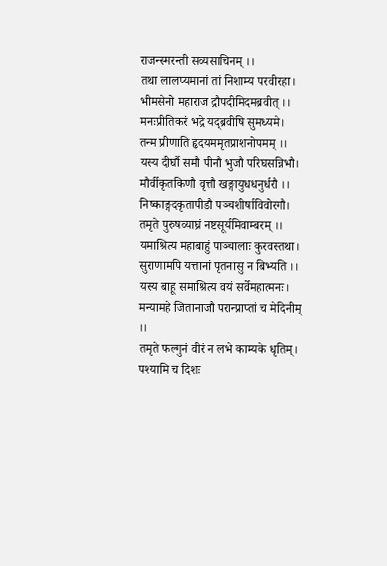राजन्स्मरन्ती सव्यसाचिनम् ।।
तथा लालप्यमानां तां निशाम्य परवीरहा।
भीमसेनो महाराज द्रौपदीमिदमब्रवीत् ।।
मनःप्रीतिकरं भद्रे यद्ब्रवीषि सुमध्यमे।
तन्म प्रीणाति हृदयममृतप्राशनोपमम् ।।
यस्य दीर्घौ समौ पीनौ भुजौ परिघसन्निभौ।
मौर्वीकृतकिणौ वृत्तौ खङ्गायुधधनुर्धरौ ।।
निष्काङ्गदकृतापीडौ पञ्चशीर्षाविवोरगौ।
तमृते पुरुषव्याघ्रं नष्टसूर्यमिवाम्बरम् ।।
यमाश्रित्य महाबाहुं पाञ्चालाः कुरवस्तथा।
सुराणामपि यत्तानां पृतनासु न बिभ्यति ।।
यस्य बाहू समाश्रित्य वयं सर्वेमहात्मनः।
मन्यामहे जितानाजौ परान्प्राप्तां च मेदिनीम् ।।
तमृते फल्गुनं वीरं न लभे काम्यके धृतिम्।
पश्यामि च दिशः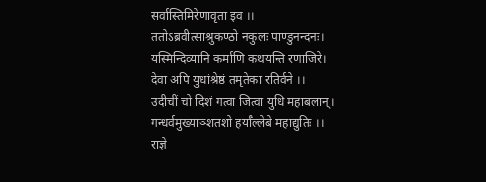सर्वास्तिमिरेणावृता इव ।।
ततोऽब्रवीत्साश्रुकण्ठो नकुलः पाण्डुनन्दनः।
यस्मिन्दिव्यानि कर्माणि कथयन्ति रणाजिरे।
देवा अपि युधांश्रेष्ठं तमृतेका रतिर्वने ।।
उदीचीं चो दिशं गत्वा जित्वा युधि महाबलान्।
गन्धर्वमुख्याञ्शतशो हर्याँल्लेबे महाद्युतिः ।।
राज्ञे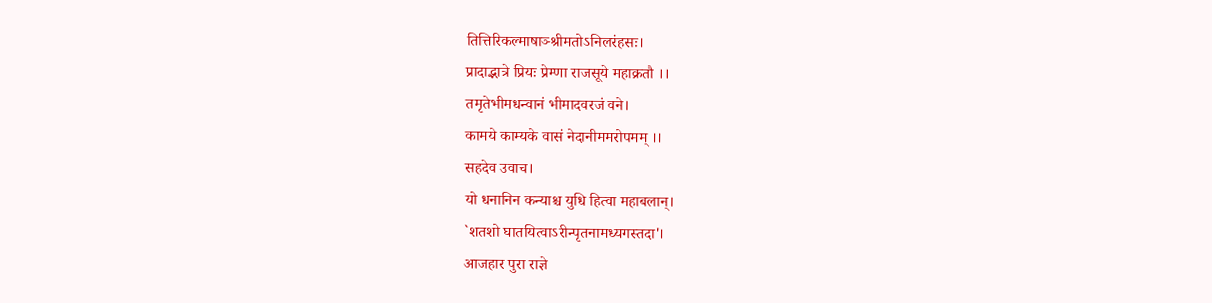तित्तिरिकल्माषाञ्श्रीमतोऽनिलरंहसः।
प्रादाद्भात्रे प्रियः प्रेम्णा राजसूये महाक्रतौ ।।
तमृतेभीमधन्वानं भीमादवरजं वने।
कामये काम्यके वासं नेदानीममरोपमम् ।।
सहदेव उवाच।
यो धनानिन कन्याश्च युधि हित्वा महाबलान्।
`शतशो घातयित्वाऽरीन्पृतनामध्यगस्तदा'।
आजहार पुरा राज्ञे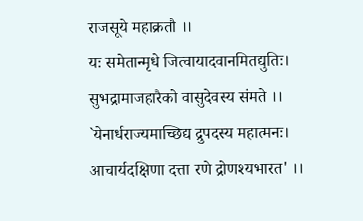राजसूये महाक्रतौ ।।
यः समेतान्मृधे जित्वायादवानमितद्युतिः।
सुभद्रामाजहारैको वासुदेवस्य संमते ।।
`येनार्धराज्यमाच्छिद्य द्रुपदस्य महात्मनः।
आचार्यदक्षिणा दत्ता रणे द्रोणश्यभारत' ।।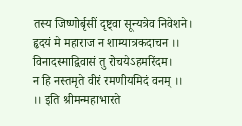तस्य जिष्णोर्बृसीं दृष्ट्वा सून्यत्रेव निवेशने।
हृदयं मे महाराज न शाम्यात्रकदाचन ।।
विनादस्माद्विवासं तु रोचयेऽहमरिंदम।
न हि नस्तमृते वीरं रमणीयमिदं वनम् ।।
।। इति श्रीमन्महाभारते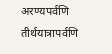अरण्यपर्वणि
तीर्थयात्रापर्वणि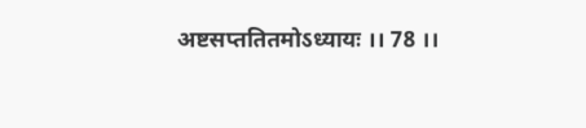अष्टसप्ततितमोऽध्यायः ।। 78 ।।